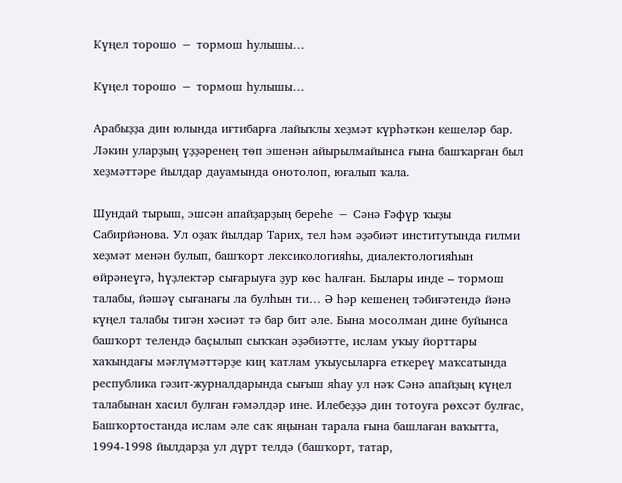Күңел торошо − тормош һулышы…

Күңел торошо − тормош һулышы…

Арабыҙҙа дин юлында иғтибарға лайыҡлы хеҙмәт күрһәткән кешеләр бар. Ләкин уларҙың үҙҙәренең төп эшенән айырылмайынса ғына башҡарған был хеҙмәттәре йылдар дауамында онотолоп, юғалып ҡала.

Шундай тырыш, эшсән апайҙарҙың береһе − Сәнә Ғәфүр ҡыҙы Сабирйәнова. Ул оҙаҡ йылдар Тарих, тел һәм әҙәбиәт институтында ғилми хеҙмәт менән булып, башҡорт лексикологияһы, диалектологияһын өйрәнеүгә, һүҙлектәр сығарыуға ҙур көс һалған. Былары инде – тормош талабы, йәшәү сығанағы ла булһын ти… Ә һәр кешенең тәбиғәтендә йәнә күңел талабы тигән хәсиәт тә бар бит әле. Бына мосолман дине буйынса башҡорт телендә баҫылып сыҡҡан әҙәбиәтте, ислам уҡыу йорттары хаҡындағы мәғлүмәттәрҙе киң ҡатлам уҡыусыларға еткереү маҡсатында республика гәзит-журналдарында сығыш яһау ул нәҡ Сәнә апайҙың күңел талабынан хасил булған ғәмәлдәр ине. Илебеҙҙә дин тотоуға рөхсәт булғас, Башҡортостанда ислам әле саҡ яңынан тарала ғына башлаған ваҡытта, 1994-1998 йылдарҙа ул дүрт телдә (башҡорт, татар,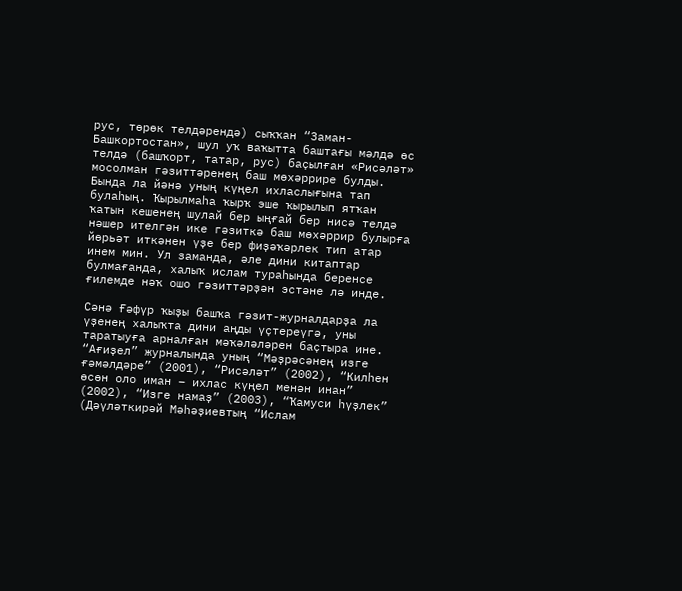рус, төрөк телдәрендә) сыҡҡан “Заман-Башкортостан», шул уҡ ваҡытта баштағы мәлдә өс телдә (башҡорт, татар, рус) баҫылған «Рисәләт» мосолман гәзиттәренең баш мөхәррире булды. Бында ла йәнә уның күңел ихласлығына тап булаһың. Ҡырылмаһа ҡырҡ эше ҡырылып ятҡан ҡатын кешенең шулай бер ыңғай бер нисә телдә нәшер ителгән ике гәзиткә баш мөхәррир булырға йөрьәт иткәнен үҙе бер фиҙәҡәрлек тип атар инем мин. Ул заманда, әле дини китаптар булмағанда, халыҡ ислам тураһында беренсе ғилемде нәҡ ошо гәзиттәрҙән эстәне лә инде.

Сәнә Ғәфүр ҡыҙы башҡа гәзит-журналдарҙа ла үҙенең халыҡта дини аңды үҫтереүгә, уны таратыуға арналған мәҡәләләрен баҫтыра ине. “Ағиҙел” журналында уның “Мәҙрәсәнең изге ғәмәлдәре” (2001), “Рисәләт” (2002), “Килһен өсөн оло иман – ихлас күңел менән инан” (2002), “Изге намаҙ” (2003), “Ҡамуси һүҙлек” (Дәүләткирәй Мәһәҙиевтың “Ислам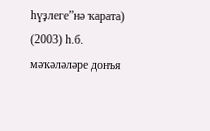һүҙлеге”нә ҡарата) (2003) һ.б. мәҡәләләре донъя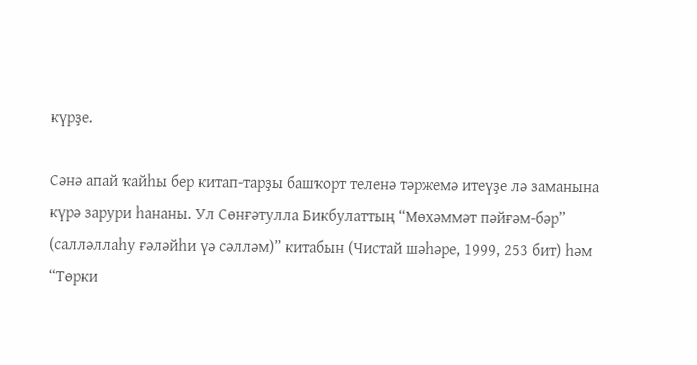күрҙе.

Сәнә апай ҡайһы бер китап-тарҙы башҡорт теленә тәржемә итеүҙе лә заманына күрә зарури һананы. Ул Сөнғәтулла Бикбулаттың “Мөхәммәт пәйғәм-бәр” (салләллаһу ғәләйһи үә сәлләм)” китабын (Чистай шәһәре, 1999, 253 бит) һәм “Төрки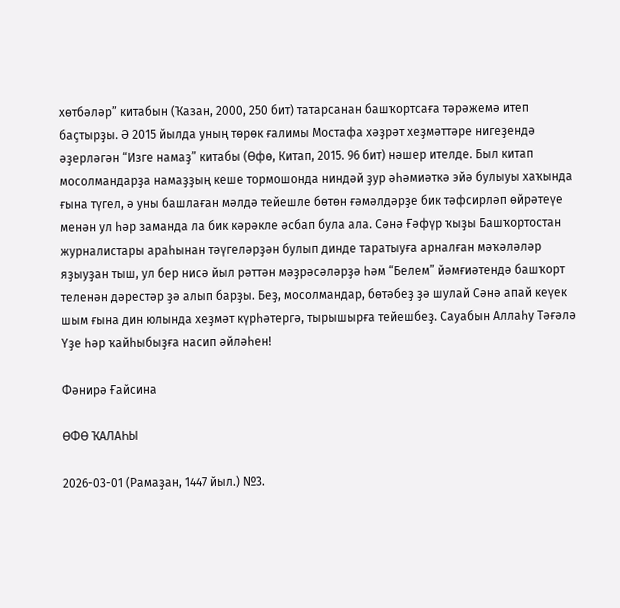хөтбәләр” китабын (Ҡазан, 2000, 250 бит) татарсанан башҡортсаға тәрәжемә итеп баҫтырҙы. Ә 2015 йылда уның төрөк ғалимы Мостафа хәҙрәт хеҙмәттәре нигеҙендә әҙерләгән “Изге намаҙ” китабы (Өфө, Китап, 2015. 96 бит) нәшер ителде. Был китап мосолмандарҙа намаҙҙың кеше тормошонда ниндәй ҙур әһәмиәткә эйә булыуы хаҡында ғына түгел, ә уны башлаған мәлдә тейешле бөтөн ғәмәлдәрҙе бик тәфсирләп өйрәтеүе менән ул һәр заманда ла бик кәрәкле әсбап була ала. Сәнә Ғәфүр ҡыҙы Башҡортостан журналистары араһынан тәүгеләрҙән булып динде таратыуға арналған мәҡәләләр яҙыуҙан тыш, ул бер нисә йыл рәттән мәҙрәсәләрҙә һәм “Белем” йәмғиәтендә башҡорт теленән дәрестәр ҙә алып барҙы. Беҙ, мосолмандар, бөтәбеҙ ҙә шулай Сәнә апай кеүек шым ғына дин юлында хеҙмәт күрһәтергә, тырышырға тейешбеҙ. Сауабын Аллаһу Тәғәлә Үҙе һәр ҡайһыбыҙға насип әйләһен!

Фәнирә Ғайсина

ӨФӨ ҠАЛАҺЫ

2026-03-01 (Рамаҙан, 1447 йыл.) №3.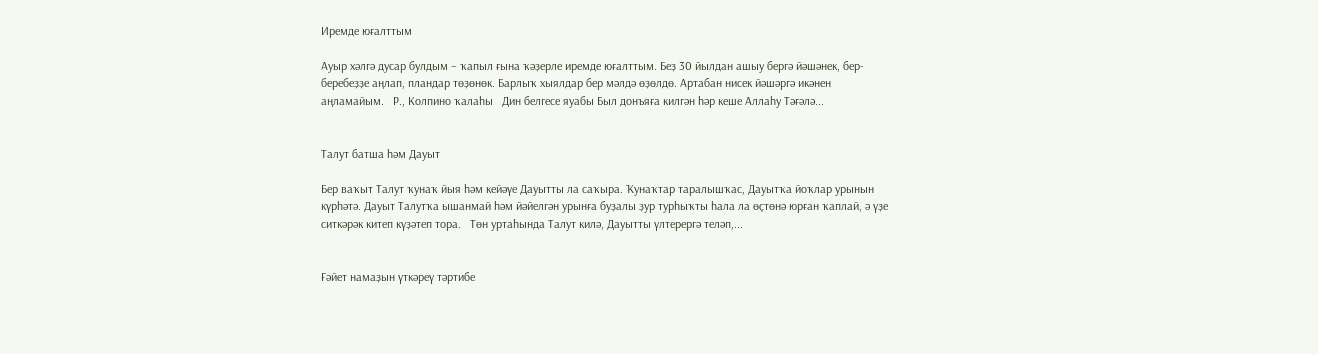Иремде юғалттым

Ауыр хәлгә дусар булдым – ҡапыл ғына ҡәҙерле иремде юғалттым. Беҙ 30 йылдан ашыу бергә йәшәнек, бер-беребеҙҙе аңлап, пландар төҙөнөк. Барлыҡ хыялдар бер мәлдә өҙөлдө. Артабан нисек йәшәргә икәнен аңламайым.   Р., Колпино ҡалаһы   Дин белгесе яуабы Был донъяға килгән һәр кеше Аллаһу Тәғәлә...


Талут батша һәм Дауыт

Бер ваҡыт Талут ҡунаҡ йыя һәм кейәүе Дауытты ла саҡыра. Ҡунаҡтар таралышҡас, Дауытҡа йоҡлар урынын күрһәтә. Дауыт Талутҡа ышанмай һәм йәйелгән урынға буҙалы ҙур турһыҡты һала ла өҫтөнә юрған ҡаплай, ә үҙе ситкәрәк китеп күҙәтеп тора.   Төн уртаһында Талут килә, Дауытты үлтерергә теләп,...


Ғәйет намаҙын үткәреү тәртибе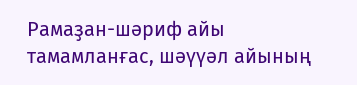Рамаҙан-шәриф айы тамамланғас, шәүүәл айының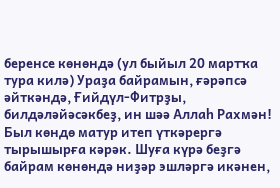беренсе көнөндә (ул быйыл 20 мартҡа тура килә) Ураҙа байрамын, ғәрәпсә әйткәндә, Ғийдүл-Фитрҙы, билдәләйәсәкбеҙ, ин шәә Аллаһ Рахмән! Был көндө матур итеп үткәрергә тырышырға кәрәк. Шуға күрә беҙгә байрам көнөндә ниҙәр эшләргә икәнен,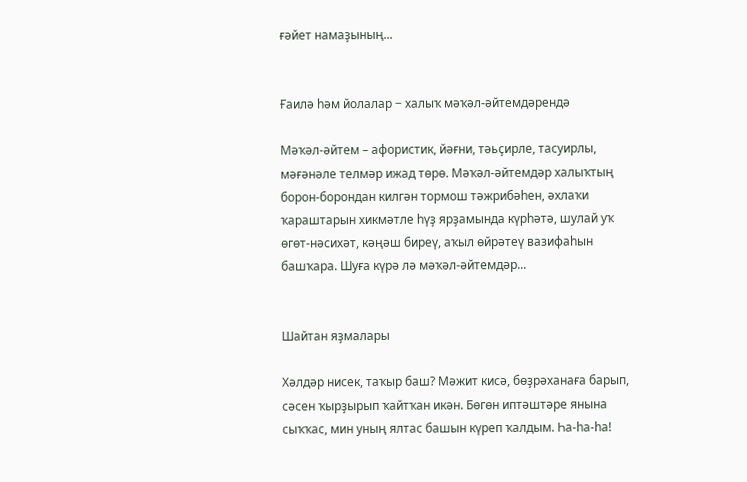ғәйет намаҙының...


Ғаилә һәм йолалар − халыҡ мәҡәл-әйтемдәрендә

Мәҡәл-әйтем – афористик, йәғни, тәьҫирле, тасуирлы, мәғәнәле телмәр ижад төрө. Мәҡәл-әйтемдәр халыҡтың борон-борондан килгән тормош тәжрибәһен, әхлаҡи ҡараштарын хикмәтле һүҙ ярҙамында күрһәтә, шулай уҡ өгөт-нәсихәт, кәңәш биреү, аҡыл өйрәтеү вазифаһын башҡара. Шуға күрә лә мәҡәл-әйтемдәр...


Шайтан яҙмалары

Хәлдәр нисек, таҡыр баш? Мәжит кисә, бөҙрәханаға барып, сәсен ҡырҙырып ҡайтҡан икән. Бөгөн иптәштәре янына сыҡҡас, мин уның ялтас башын күреп ҡалдым. Һа-һа-һа!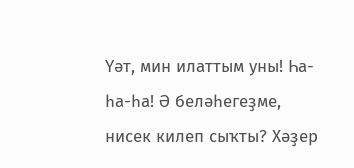Үәт, мин илаттым уны! Һа-һа-һа! Ә беләһегеҙме, нисек килеп сыҡты? Хәҙер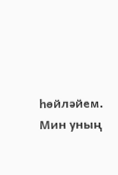һөйләйем. Мин уның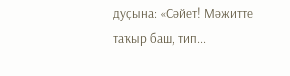дуҫына: «Сәйет! Мәжитте таҡыр баш, тип...